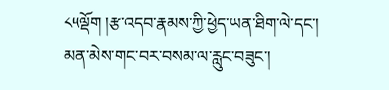༨༥ལྡོག །རྩ་འདབ་རྣམས་ཀྱི་ཕྱེད་ཡན་ཐིག་ལེ་དང་། མན་མེས་གང་བར་བསམ་ལ་རླུང་བཟུང་།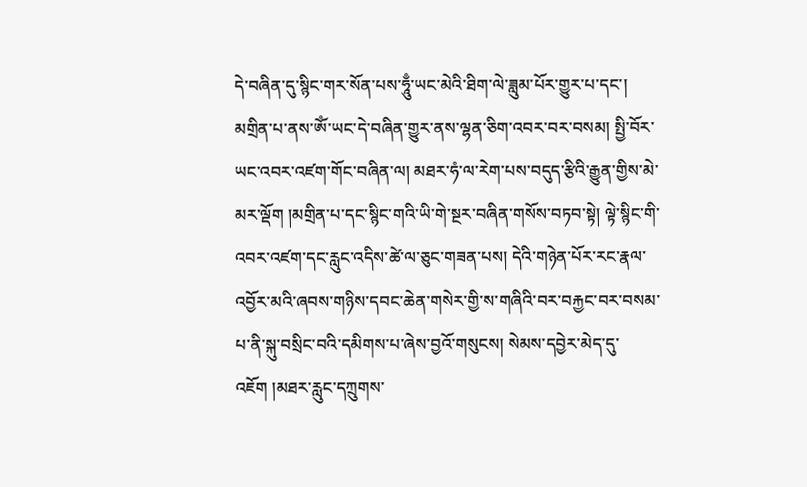དེ་བཞིན་དུ་སྙིང་གར་སོན་པས་ཧཱུྃ་ཡང་མེའི་ཐིག་ལེ་ཟླུམ་པོར་གྱུར་པ་དང་། མགྲིན་པ་ནས་ༀ་ཡང་དེ་བཞིན་གྱུར་ནས་ལྷན་ཅིག་འབར་བར་བསམ། སྤྱི་བོར་ཡང་འབར་འཛག་གོང་བཞིན་ལ། མཐར་ཧཾ་ལ་རེག་པས་བདུད་རྩིའི་རྒྱུན་གྱིས་མེ་མར་ལྡོག །མགྲིན་པ་དང་སྙིང་གའི་ཡི་གེ་སྔར་བཞིན་གསོས་བཏབ་སྟེ། ལྟེ་སྙིང་གི་འབར་འཛག་དང་རླུང་འདིས་ཚེ་ལ་ཅུང་གཟན་པས། དེའི་གཉེན་པོར་རང་རྣལ་འབྱོར་མའི་ཞབས་གཉིས་དབང་ཆེན་གསེར་གྱི་ས་གཞིའི་བར་བརྐྱང་བར་བསམ་པ་ནི་སྐུ་བསྲིང་བའི་དམིགས་པ་ཞེས་བྱའོ་གསུངས། སེམས་དབྱེར་མེད་དུ་འཇོག །མཐར་རླུང་དཀྲུགས་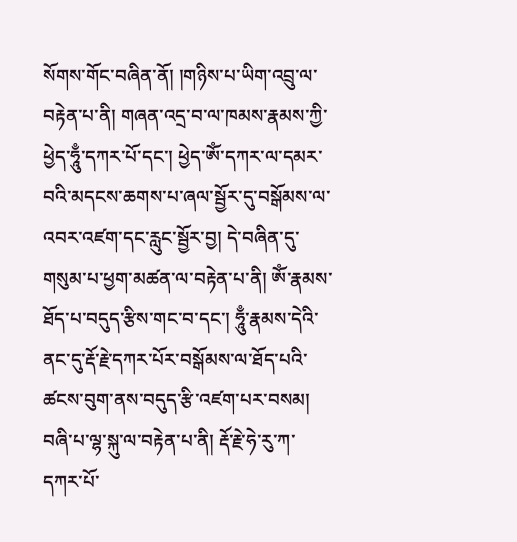སོགས་གོང་བཞིན་ནོ། །གཉིས་པ་ཡིག་འབྲུ་ལ་བརྟེན་པ་ནི། གཞན་འདྲ་བ་ལ་ཁམས་རྣམས་ཀྱི་ཕྱེད་ཧཱུྃ་དཀར་པོ་དང་། ཕྱེད་ༀ་དཀར་ལ་དམར་བའི་མདངས་ཆགས་པ་ཞལ་སྦྱོར་དུ་བསྒོམས་ལ་འབར་འཛག་དང་རླུང་སྦྱོར་བྱ། དེ་བཞིན་དུ་གསུམ་པ་ཕྱག་མཚན་ལ་བརྟེན་པ་ནི། ༀ་རྣམས་ཐོད་པ་བདུད་རྩིས་གང་བ་དང་། ཧཱུྃ་རྣམས་དེའི་ནང་དུ་རྡོ་རྗེ་དཀར་པོར་བསྒོམས་ལ་ཐོད་པའི་ཚངས་བུག་ནས་བདུད་རྩི་འཛག་པར་བསམ། བཞི་པ་ལྷ་སྐུ་ལ་བརྟེན་པ་ནི། རྡོ་རྗེ་ཧེ་རུ་ཀ་དཀར་པོ་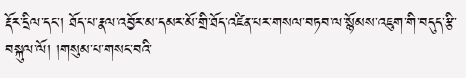རྡོར་དྲིལ་དང་། ཐོད་པ་རྣལ་འབྱོར་མ་དམར་མོ་གྲི་ཐོད་འཛིན་པར་གསལ་བཏབ་ལ་སྙོམས་འཇུག་གི་བདུད་རྩི་བསྐུལ་ལོ། །གསུམ་པ་གསང་བའི་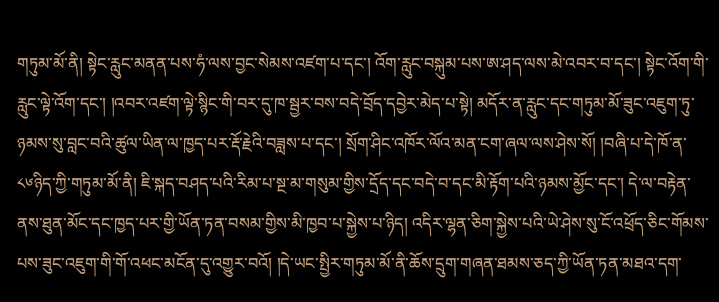གཏུམ་མོ་ནི། སྟེང་རླུང་མནན་པས་ཧཾ་ལས་བྱང་སེམས་འཛག་པ་དང་། འོག་རླུང་བསྐུམ་པས་ཨ་ཤད་ལས་མེ་འབར་བ་དང་། སྟེང་འོག་གི་རླུང་ལྟེ་འོག་དང་། །འབར་འཛག་ལྟེ་སྙིང་གི་བར་དུ་ཁ་སྦྱར་བས་བདེ་བྲོད་དབྱེར་མེད་པ་སྟེ། མདོར་ན་རླུང་དང་གཏུམ་མོ་ཟུང་འཇུག་ཏུ་ཉམས་སུ་བླང་བའི་ཚུལ་ཡིན་ལ་ཁྱད་པར་རྡོ་རྗེའི་བཟླས་པ་དང་། སྲོག་ཤིང་འཁོར་ལོའ་མན་ངག་ཞལ་ལས་ཤེས་སོ། །བཞི་པ་དེ་ཁོ་ན་
༨༦ཉིད་ཀྱི་གཏུམ་མོ་ནི། ཇི་སྐད་བཤད་པའི་རིམ་པ་སྔ་མ་གསུམ་གྱིས་དྲོད་དང་བདེ་བ་དང་མི་རྟོག་པའི་ཉམས་མྱོང་དང་། དེ་ལ་བརྟེན་ནས་ཐུན་མོང་དང་ཁྱད་པར་གྱི་ཡོན་ཏན་བསམ་གྱིས་མི་ཁྱབ་པ་སྐྱེས་པ་ཉིད། འདིར་ལྷན་ཅིག་སྐྱེས་པའི་ཡེ་ཤེས་སུ་ངོ་འཕྲོད་ཅིང་གོམས་པས་ཟུང་འཇུག་གི་གོ་འཕང་མངོན་དུ་འགྱུར་བའོ། །དེ་ཡང་སྤྱིར་གཏུམ་མོ་ནི་ཆོས་དྲུག་གཞན་ཐམས་ཅད་ཀྱི་ཡོན་ཏན་མཐའ་དག་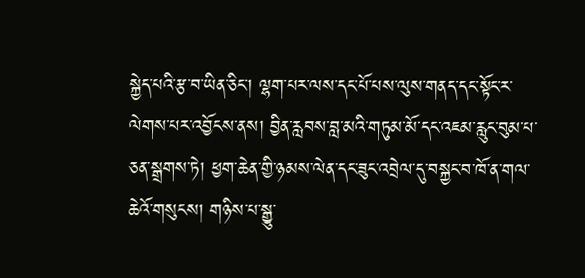སྐྱེད་པའི་རྩ་བ་ཡིན་ཅིང་། ལྷག་པར་ལས་དང་པོ་པས་ལུས་གནད་དང་སྟོང་ར་ལེགས་པར་འབྱོངས་ནས། བྱིན་རླབས་བླ་མའི་གཏུམ་མོ་དང་འཇམ་རླུང་བུམ་པ་ཅན་སྒྲགས་ཏེ། ཕྱག་ཆེན་གྱི་ཉམས་ལེན་དང་ཟུང་འབྲེལ་དུ་བསྐྱང་བ་ཁོ་ན་གལ་ཆེའོ་གསུངས། གཉིས་པ་སྒྱུ་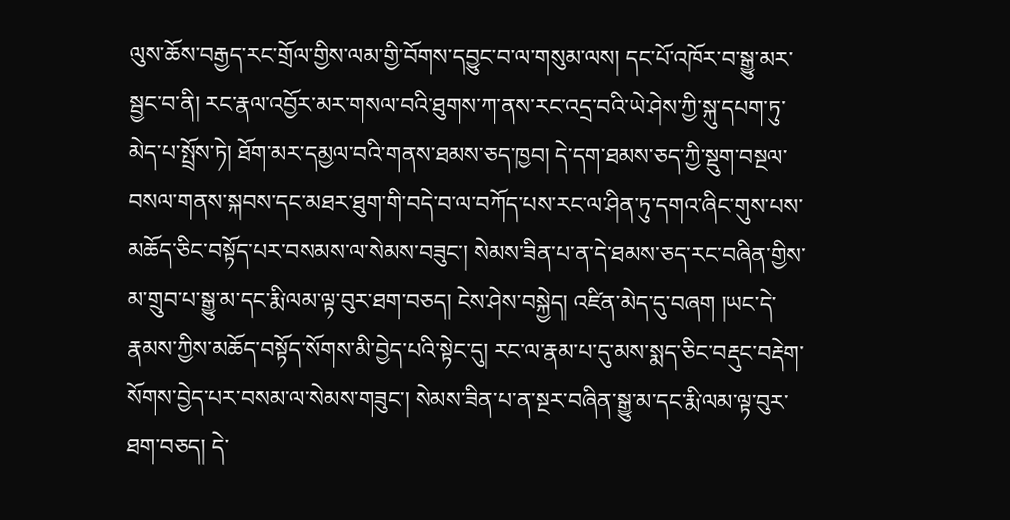ལུས་ཆོས་བརྒྱད་རང་གྲོལ་གྱིས་ལམ་གྱི་བོགས་དབྱུང་བ་ལ་གསུམ་ལས། དང་པོ་འཁོར་བ་སྒྱུ་མར་སྦྱང་བ་ནི། རང་རྣལ་འབྱོར་མར་གསལ་བའི་ཐུགས་ཀ་ནས་རང་འདྲ་བའི་ཡེ་ཤེས་ཀྱི་སྐུ་དཔག་ཏུ་མེད་པ་སྤྲོས་ཏེ། ཐོག་མར་དམྱལ་བའི་གནས་ཐམས་ཅད་ཁྱབ། དེ་དག་ཐམས་ཅད་ཀྱི་སྡུག་བསྔལ་བསལ་གནས་སྐབས་དང་མཐར་ཐུག་གི་བདེ་བ་ལ་བཀོད་པས་རང་ལ་ཤིན་ཏུ་དགའ་ཞིང་གུས་པས་མཆོད་ཅིང་བསྟོད་པར་བསམས་ལ་སེམས་བཟུང་། སེམས་ཟིན་པ་ན་དེ་ཐམས་ཅད་རང་བཞིན་གྱིས་མ་གྲུབ་པ་སྒྱུ་མ་དང་རྨི་ལམ་ལྟ་བུར་ཐག་བཅད། ངེས་ཤེས་བསྐྱེད། འཛིན་མེད་དུ་བཞག །ཡང་དེ་རྣམས་ཀྱིས་མཆོད་བསྟོད་སོགས་མི་བྱེད་པའི་སྟེང་དུ། རང་ལ་རྣམ་པ་དུ་མས་སྨད་ཅིང་བརྡུང་བརྡེག་སོགས་བྱེད་པར་བསམ་ལ་སེམས་གཟུང་། སེམས་ཟིན་པ་ན་སྔར་བཞིན་སྒྱུ་མ་དང་རྨི་ལམ་ལྟ་བུར་ཐག་བཅད། དེ་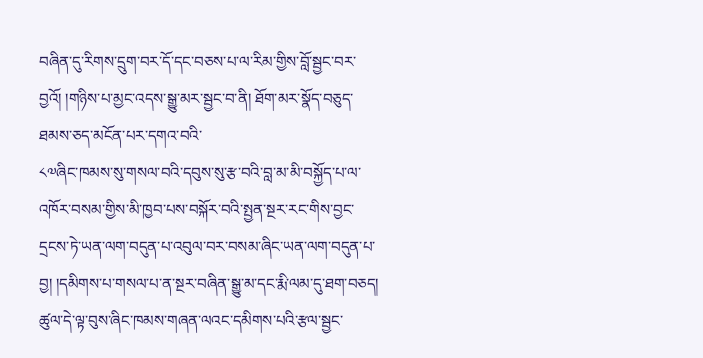བཞིན་དུ་རིགས་དྲུག་བར་དོ་དང་བཅས་པ་ལ་རིམ་གྱིས་བློ་སྦྱང་བར་བྱའོ། །གཉིས་པ་མྱང་འདས་སྒྱུ་མར་སྦྱང་བ་ནི། ཐོག་མར་སྣོད་བཅུད་ཐམས་ཅད་མངོན་པར་དགའ་བའི་
༨༧ཞིང་ཁམས་སུ་གསལ་བའི་དབུས་སུ་རྩ་བའི་བླ་མ་མི་བསྐྱོད་པ་ལ་འཁོར་བསམ་གྱིས་མི་ཁྱབ་པས་བསྐོར་བའི་སྤྱན་སྔར་རང་གིས་བྱང་དྲངས་ཏེ་ཡན་ལག་བདུན་པ་འབུལ་བར་བསམ་ཞིང་ཡན་ལག་བདུན་པ་བྱ། །དམིགས་པ་གསལ་པ་ན་སྔར་བཞིན་སྒྱུ་མ་དང་རྨི་ལམ་དུ་ཐག་བཅད། ཚུལ་དེ་ལྟ་བུས་ཞིང་ཁམས་གཞན་ལའང་དམིགས་པའི་རྩལ་སྦྱང་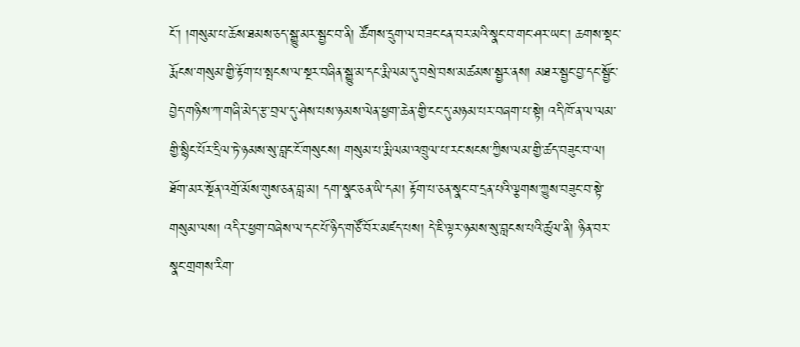ངོ་། །གསུམ་པ་ཆོས་ཐམས་ཅད་སྒྱུ་མར་སྦྱང་བ་ནི། ཚོགས་དྲུག་ལ་བཟང་ངན་བར་མའི་སྣང་བ་གང་ཤར་ཡང་། ཆགས་སྡང་རྨོངས་གསུམ་གྱི་རྟོག་པ་སྤངས་ལ་སྔར་བཞིན་སྒྱུ་མ་དང་རྨི་ལམ་དུ་བསྲེ་བས་མཚམས་སྦྱར་ནས། མཐར་སྦྱང་བྱ་དང་སྦྱོང་བྱེད་གཉིས་ཀ་གཞི་མེད་རྩ་བྲལ་དུ་ཤེས་པས་ཉམས་ལེན་ཕྱག་ཆེན་གྱི་ངང་དུ་མཉམ་པར་བཞག་པ་སྟེ། འདི་ཁོ་ན་ལ་ལམ་གྱི་སྙིང་པོར་དྲིལ་ཏེ་ཉམས་སུ་བླང་ངོ་གསུངས། གསུམ་པ་རྨི་ལམ་འཁྲུལ་པ་རང་སངས་ཀྱིས་ལམ་གྱི་ཚད་བཟུང་བ་ལ། ཐོག་མར་སྔོན་འགྲོ་མོས་གུས་ཅན་བླ་མ། དག་སྣང་ཅན་ཡི་དམ། རྟོག་པ་ཅན་སྣང་བ་དྲན་པའི་ལྕགས་ཀྱུས་བཟུང་བ་སྟེ་གསུམ་ལས། འདིར་ཕྱག་བཞེས་ལ་དང་པོ་ཉིད་གཙོ་བོར་མཛད་པས། དེ་ཇི་ལྟར་ཉམས་སུ་བླངས་པའི་ཚུལ་ནི། ཉིན་བར་སྣང་གྲགས་རིག་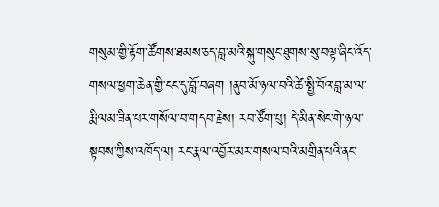གསུམ་གྱི་རྟོག་ཚོགས་ཐམས་ཅད་བླ་མའི་སྐུ་གསུང་ཐུགས་སུ་བལྟ་ཞིང་འོད་གསལ་ཕྱག་ཆེན་གྱི་ངང་དུ་བློ་བཞག །ནུབ་མོ་ཉལ་བའི་ཚེ་སྤྱི་བོའ་བླ་མ་ལ་རྨི་ལམ་ཟིན་པར་གསོལ་བ་གདབ་རྗེས། རབ་ཙོག་པུ། དེ་མིན་སེང་གེ་ཉལ་སྟབས་ཀྱིས་འཁོད་ལ། རང་རྣལ་འབྱོར་མར་གསལ་བའི་མགྲིན་པའི་ནང་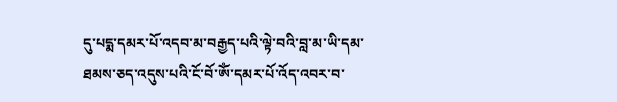དུ་པདྨ་དམར་པོ་འདབ་མ་བརྒྱད་པའི་ལྟེ་བའི་བླ་མ་ཡི་དམ་ཐམས་ཅད་འདུས་པའི་ངོ་བོ་ༀ་དམར་པོ་འོད་འབར་བ་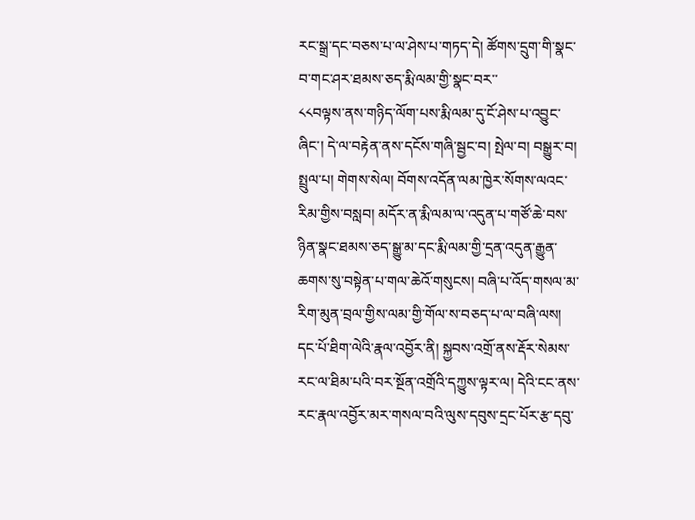རང་སྒྲ་དང་བཅས་པ་ལ་ཤེས་པ་གཏད་དེ། ཚོགས་དྲུག་གི་སྣང་བ་གང་ཤར་ཐམས་ཅད་རྨི་ལམ་གྱི་སྣང་བར་་
༨༨བལྟས་ནས་གཉིད་ལོག་པས་རྨི་ལམ་དུ་ངོ་ཤེས་པ་འབྱུང་ཞིང་། དེ་ལ་བརྟེན་ནས་དངོས་གཞི་སྦྱང་བ། སྤེལ་བ། བསྒྱུར་བ། སྤྲུལ་པ། གེགས་སེལ། བོགས་འདོན་ལམ་ཁྱེར་སོགས་ལའང་རིམ་གྱིས་བསླབ། མདོར་ན་རྨི་ལམ་ལ་འདུན་པ་གཙོ་ཆེ་བས་ཉིན་སྣང་ཐམས་ཅད་སྒྱུ་མ་དང་རྨི་ལམ་གྱི་དྲན་འདུན་རྒྱུན་ཆགས་སུ་བསྟེན་པ་གལ་ཆེའོ་གསུངས། བཞི་པ་འོད་གསལ་མ་རིག་མུན་བྲལ་གྱིས་ལམ་གྱི་གོལ་ས་བཅད་པ་ལ་བཞི་ལས། དང་པོ་ཐིག་ལེའི་རྣལ་འབྱོར་ནི། སྐྱབས་འགྲོ་ནས་རྡོར་སེམས་རང་ལ་ཐིམ་པའི་བར་སྔོན་འགྲོའི་དཀྱུས་ལྟར་ལ། དེའི་ངང་ནས་རང་རྣལ་འབྱོར་མར་གསལ་བའི་ལུས་དབུས་དྲང་པོར་རྩ་དབུ་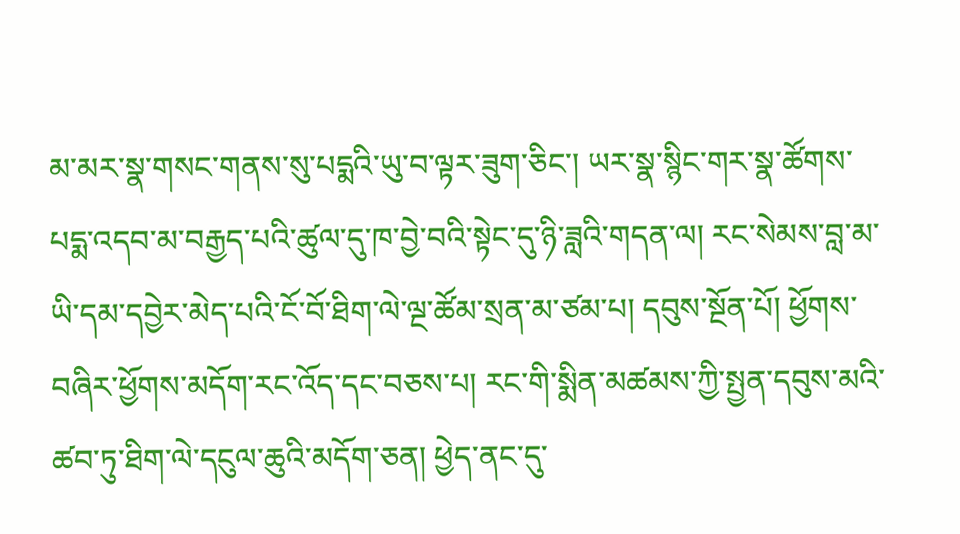མ་མར་སྣ་གསང་གནས་སུ་པདྨའི་ཡུ་བ་ལྟར་ཟུག་ཅིང་། ཡར་སྣ་སྙིང་གར་སྣ་ཚོགས་པདྨ་འདབ་མ་བརྒྱད་པའི་ཚུལ་དུ་ཁ་བྱེ་བའི་སྟེང་དུ་ཉི་ཟླའི་གདན་ལ། རང་སེམས་བླ་མ་ཡི་དམ་དབྱེར་མེད་པའི་ངོ་བོ་ཐིག་ལེ་ལྔ་ཚོམ་སྲན་མ་ཙམ་པ། དབུས་སྔོན་པོ། ཕྱོགས་བཞིར་ཕྱོགས་མདོག་རང་འོད་དང་བཅས་པ། རང་གི་སྨིན་མཚམས་ཀྱི་སྤྱན་དབུས་མའི་ཚབ་ཏུ་ཐིག་ལེ་དངུལ་ཆུའི་མདོག་ཅན། ཕྱེད་ནང་དུ་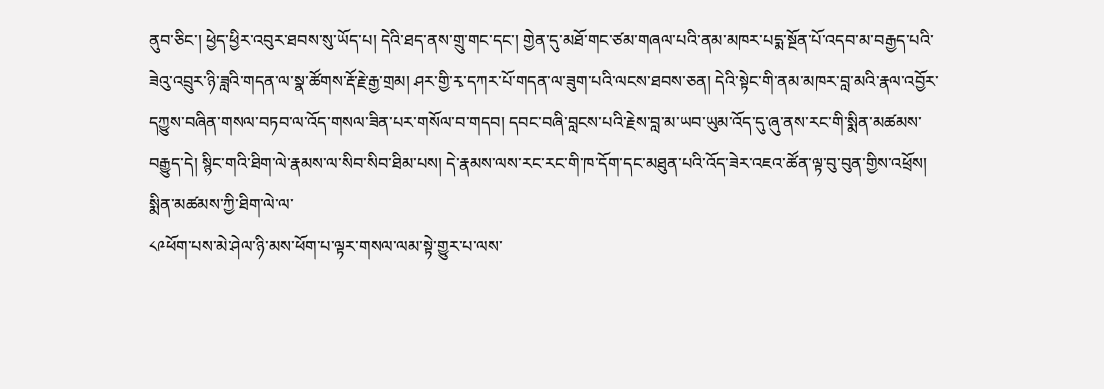ནུབ་ཅིང་། ཕྱེད་ཕྱིར་འབུར་ཐབས་སུ་ཡོད་པ། དེའི་ཐད་ནས་གྲུ་གང་དང་། གྱེན་དུ་མཐོ་གང་ཙམ་གཞལ་པའི་ནམ་མཁར་པདྨ་སྔོན་པོ་འདབ་མ་བརྒྱད་པའི་ཟེའུ་འབྲུར་ཉི་ཟླའི་གདན་ལ་སྣ་ཚོགས་རྡོ་རྗེ་རྒྱ་གྲམ། ཤར་གྱི་རྭ་དཀར་པོ་གདན་ལ་ཟུག་པའི་ལངས་ཐབས་ཅན། དེའི་སྟེང་གི་ནམ་མཁར་བླ་མའི་རྣལ་འབྱོར་དཀྱུས་བཞིན་གསལ་བཏབ་ལ་འོད་གསལ་ཟིན་པར་གསོལ་བ་གདབ། དབང་བཞི་བླངས་པའི་རྗེས་བླ་མ་ཡབ་ཡུམ་འོད་དུ་ཞུ་ནས་རང་གི་སྨིན་མཚམས་བརྒྱུད་དེ། སྙིང་གའི་ཐིག་ལེ་རྣམས་ལ་སིབ་སིབ་ཐིམ་པས། དེ་རྣམས་ལས་རང་རང་གི་ཁ་དོག་དང་མཐུན་པའི་འོད་ཟེར་འཇའ་ཚོན་ལྟ་བུ་བུན་གྱིས་འཕྲོས། སྨིན་མཚམས་ཀྱི་ཐིག་ལེ་ལ་
༨༩ཕོག་པས་མེ་ཤེལ་ཉི་མས་ཕོག་པ་ལྟར་གསལ་ལམ་སྟེ་གྱུར་པ་ལས་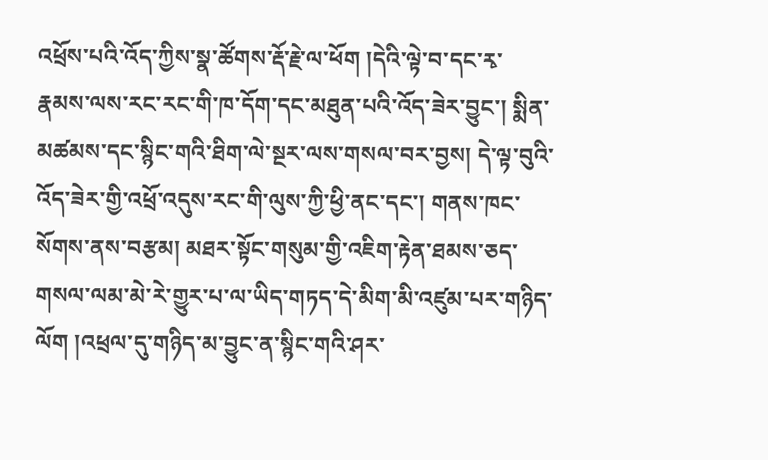འཕྲོས་པའི་འོད་ཀྱིས་སྣ་ཚོགས་རྡོ་རྗེ་ལ་ཕོག །དེའི་ལྟེ་བ་དང་རྭ་རྣམས་ལས་རང་རང་གི་ཁ་དོག་དང་མཐུན་པའི་འོད་ཟེར་བྱུང་། སྨིན་མཚམས་དང་སྙིང་གའི་ཐིག་ལེ་སྔར་ལས་གསལ་བར་བྱས། དེ་ལྟ་བུའི་འོད་ཟེར་གྱི་འཕྲོ་འདུས་རང་གི་ལུས་ཀྱི་ཕྱི་ནང་དང་། གནས་ཁང་སོགས་ནས་བརྩམ། མཐར་སྟོང་གསུམ་གྱི་འཇིག་རྟེན་ཐམས་ཅད་གསལ་ལམ་མེ་རེ་གྱུར་པ་ལ་ཡིད་གཏད་དེ་མིག་མི་འཛུམ་པར་གཉིད་ལོག །འཕྲལ་དུ་གཉིད་མ་བྱུང་ན་སྙིང་གའི་ཤར་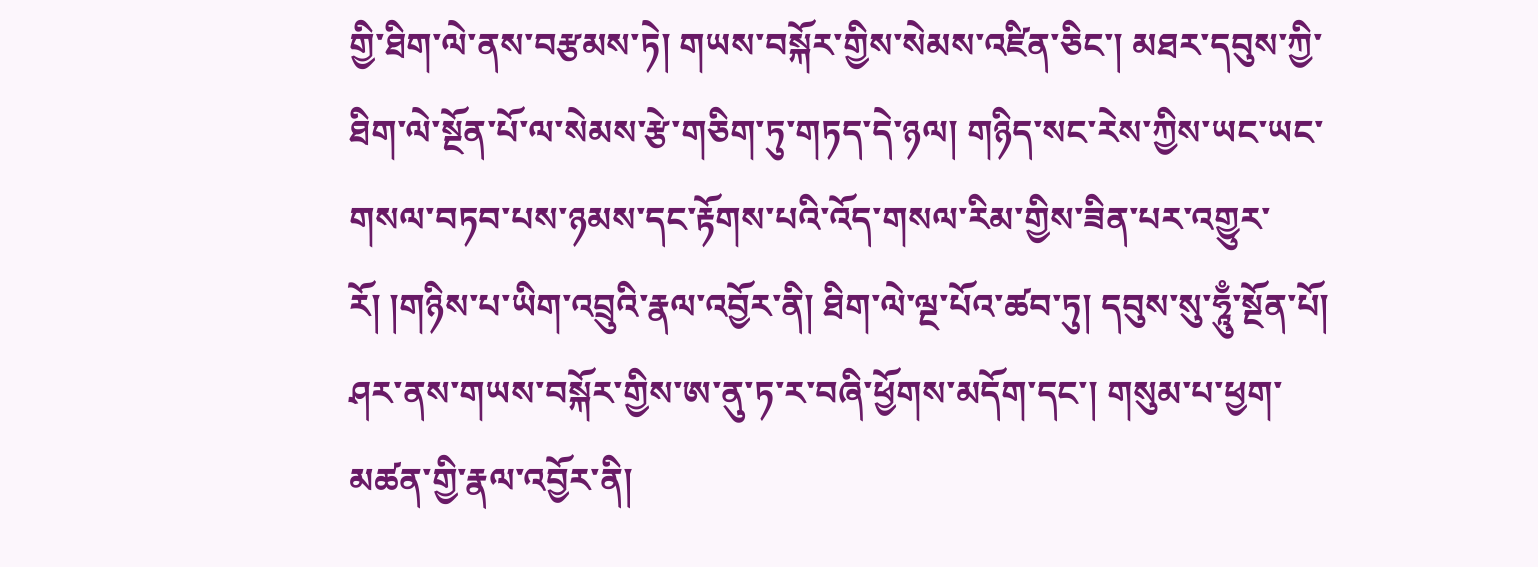གྱི་ཐིག་ལེ་ནས་བརྩམས་ཏེ། གཡས་བསྐོར་གྱིས་སེམས་འཛིན་ཅིང་། མཐར་དབུས་ཀྱི་ཐིག་ལེ་སྔོན་པོ་ལ་སེམས་རྩེ་གཅིག་ཏུ་གཏད་དེ་ཉལ། གཉིད་སང་རེས་ཀྱིས་ཡང་ཡང་གསལ་བཏབ་པས་ཉམས་དང་རྟོགས་པའི་འོད་གསལ་རིམ་གྱིས་ཟིན་པར་འགྱུར་རོ། །གཉིས་པ་ཡིག་འབྲུའི་རྣལ་འབྱོར་ནི། ཐིག་ལེ་ལྔ་པོའ་ཚབ་ཏུ། དབུས་སུ་ཧཱུྃ་སྔོན་པོ། ཤར་ནས་གཡས་བསྐོར་གྱིས་ཨ་ནུ་ཏ་ར་བཞི་ཕྱོགས་མདོག་དང་། གསུམ་པ་ཕྱག་མཚན་གྱི་རྣལ་འབྱོར་ནི།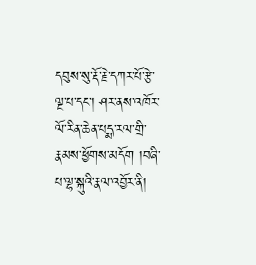དབུས་སུ་རྡོ་རྗེ་དཀར་པོ་རྩེ་ལྔ་པ་དང་། ཤར་ནས་འཁོར་ལོ་རིན་ཆེན་པདྨ་རལ་གྲི་རྣམས་ཕྱོགས་མདོག །བཞི་པ་ལྷ་སྐུའི་རྣལ་འབྱོར་ནི།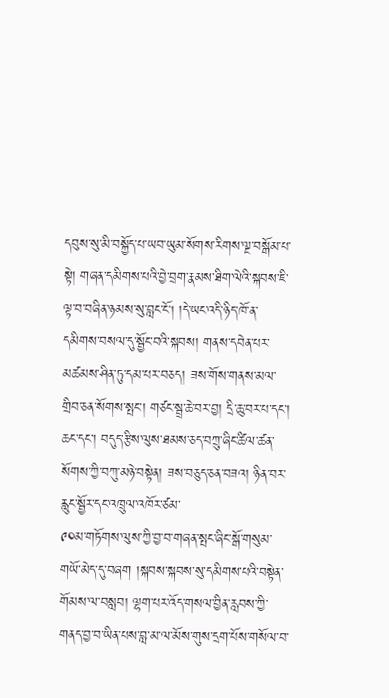དབུས་སུ་མི་བསྐྱོད་པ་ཡབ་ཡུམ་སོགས་རིགས་ལྔ་བསྒོམ་པ་སྟེ། གཞན་དམིགས་པའི་བྱེ་བྲག་རྣམས་ཐིག་ལེའི་སྐབས་ཇི་ལྟ་བ་བཞིན་ཉམས་སུ་བླང་ངོ། །དེ་ཡང་འདི་ཉིད་ཁོ་ན་དམིགས་བསལ་དུ་སྦྱོང་བའི་སྐབས། གནས་དབེན་པར་མཚམས་ཤིན་ཏུ་དམ་པར་བཅད། ཟས་གོས་གནས་མལ་གྲིབ་ཅན་སོགས་སྤང་། གཙང་སྦྲ་ཆེ་བར་བྱ། དྲི་ཆུ་བར་པ་དང་། ཆང་དང་། བདུད་རྩིས་ལུས་ཐམས་ཅད་བཀྲུ་ཞིང་ཚིལ་ཚན་སོགས་ཀྱི་བཀུ་མཉེ་བསྟེན། ཟས་བཅུད་ཅན་བཟའ། ཉིན་བར་རླུང་སྦྱོར་དང་འཁྲུལ་འཁོར་ཙམ་
༩༠མ་གཏོགས་ལུས་ཀྱི་བྱ་བ་གཞན་སྤང་ཞིང་སྒོ་གསུམ་གཡོ་མེད་དུ་བཞག །སྐབས་སྐབས་སུ་དམིགས་པའི་བསྟེན་གོམས་ལ་བསླབ། ལྷག་པར་འོད་གསལ་བྱིན་རླབས་ཀྱི་གནད་བྱ་བ་ཡིན་པས་བླ་མ་ལ་མོས་གུས་དྲག་པོས་གསོལ་བ་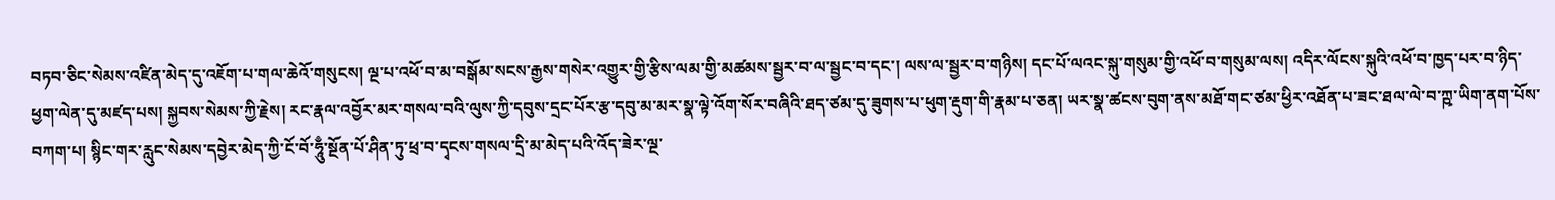བཏབ་ཅིང་སེམས་འཛིན་མེད་དུ་འཇོག་པ་གལ་ཆེའོ་གསུངས། ལྔ་པ་འཕོ་བ་མ་བསྒོམ་སངས་རྒྱས་གསེར་འགྱུར་གྱི་རྩིས་ལམ་གྱི་མཚམས་སྦྱར་བ་ལ་སྦྱང་བ་དང་། ལས་ལ་སྦྱར་བ་གཉིས། དང་པོ་ལའང་སྐུ་གསུམ་གྱི་འཕོ་བ་གསུམ་ལས། འདིར་ལོངས་སྐུའི་འཕོ་བ་ཁྱད་པར་བ་ཉིད་ཕྱག་ལེན་དུ་མཛད་པས། སྐྱབས་སེམས་ཀྱི་རྗེས། རང་རྣལ་འབྱོར་མར་གསལ་བའི་ལུས་ཀྱི་དབུས་དྲང་པོར་རྩ་དབུ་མ་མར་སྣ་ལྟེ་འོག་སོར་བཞིའི་ཐད་ཙམ་དུ་ཟུགས་པ་ཕུག་རྡུག་གི་རྣམ་པ་ཅན། ཡར་སྣ་ཚངས་བུག་ནས་མཐོ་གང་ཙམ་ཕྱིར་འཐོན་པ་ཟང་ཐལ་ལེ་བ་ཀྵ་ཡིག་ནག་པོས་བཀག་པ། སྙིང་གར་རླུང་སེམས་དབྱེར་མེད་ཀྱི་ངོ་བོ་ཧཱུྃ་སྔོན་པོ་ཤིན་ཏུ་ཕྲ་བ་དྭངས་གསལ་དྲི་མ་མེད་པའི་འོད་ཟེར་ལྔ་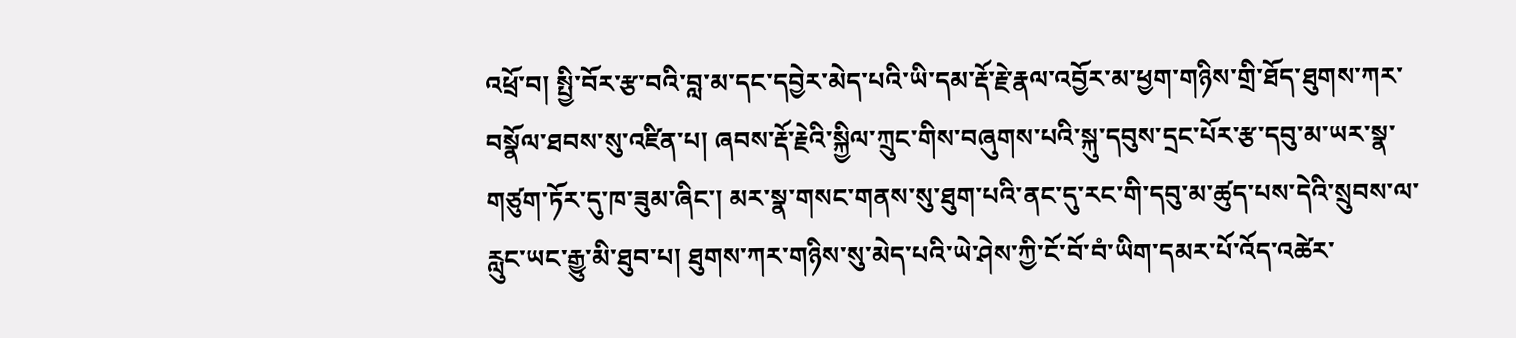འཕྲོ་བ། སྤྱི་བོར་རྩ་བའི་བླ་མ་དང་དབྱེར་མེད་པའི་ཡི་དམ་རྡོ་རྗེ་རྣལ་འབྱོར་མ་ཕྱག་གཉིས་གྲི་ཐོད་ཐུགས་ཀར་བསྣོལ་ཐབས་སུ་འཛིན་པ། ཞབས་རྡོ་རྗེའི་སྐྱིལ་ཀྲུང་གིས་བཞུགས་པའི་སྐུ་དབུས་དྲང་པོར་རྩ་དབུ་མ་ཡར་སྣ་གཙུག་ཏོར་དུ་ཁ་ཟུམ་ཞིང་། མར་སྣ་གསང་གནས་སུ་ཐུག་པའི་ནང་དུ་རང་གི་དབུ་མ་ཚུད་པས་དེའི་སྲུབས་ལ་རླུང་ཡང་རྒྱུ་མི་ཐུབ་པ། ཐུགས་ཀར་གཉིས་སུ་མེད་པའི་ཡེ་ཤེས་ཀྱི་ངོ་བོ་བཾ་ཡིག་དམར་པོ་འོད་འཚེར་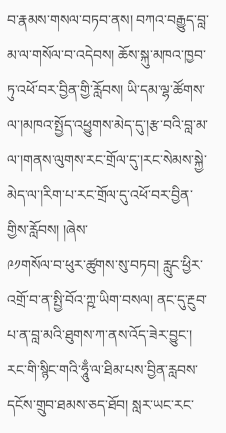བ་རྣམས་གསལ་བཏབ་ནས། བཀའ་བརྒྱུད་བླ་མ་ལ་གསོལ་བ་འདེབས། ཆོས་སྐུ་མཁའ་ཁྱབ་ཏུ་འཕོ་བར་བྱིན་གྱི་རློབས། ཡི་དམ་ལྷ་ཚོགས་ལ་།མཁའ་སྤྱོད་འཕྱུགས་མེད་དུ་།རྩ་བའི་བླ་མ་ལ་།གནས་ལུགས་རང་གྲོལ་དུ་།རང་སེམས་སྐྱེ་མེད་ལ་།རིག་པ་རང་གྲོལ་དུ་འཕོ་བར་བྱིན་གྱིས་རློབས། །ཞེས་
༩༡གསོལ་བ་ཕུར་ཚུགས་སུ་བཏབ། རླུང་ཕྱིར་འགྲོ་བ་ན་སྤྱི་བོའ་ཀྵ་ཡིག་བསལ། ནང་དུ་རྔུབ་པ་ན་བླ་མའི་ཐུགས་ཀ་ནས་འོད་ཟེར་བྱུང་། རང་གི་སྙིང་གའི་ཧཱུྃ་ལ་ཐིམ་པས་བྱིན་རླབས་དངོས་གྲུབ་ཐམས་ཅད་ཐོབ། སླར་ཡང་རང་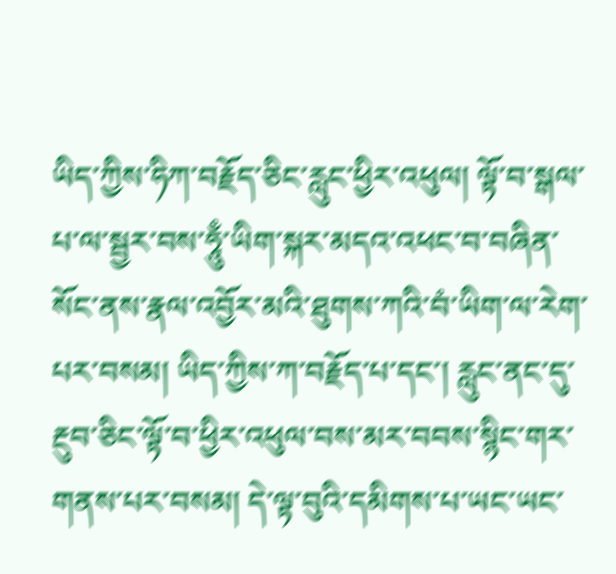ཡིད་ཀྱིས་ཧིཀ་བརྗོད་ཅིང་རླུང་ཕྱིར་འཕུལ། ལྟོ་བ་སྒལ་པ་ལ་སྦྱར་བས་ཧཱུྃ་ཡིག་སྐར་མདའ་འཕང་བ་བཞིན་སོང་ནས་རྣལ་འབྱོར་མའི་ཐུགས་ཀའི་བཾ་ཡིག་ལ་རེག་པར་བསམ། ཡིད་ཀྱིས་ཀ་བརྗོད་པ་དང་། རླུང་ནང་དུ་རྔུབ་ཅིང་ལྟོ་བ་ཕྱིར་འཕུལ་བས་མར་བབས་སྙིང་གར་གནས་པར་བསམ། དེ་ལྟ་བུའི་དམིགས་པ་ཡང་ཡང་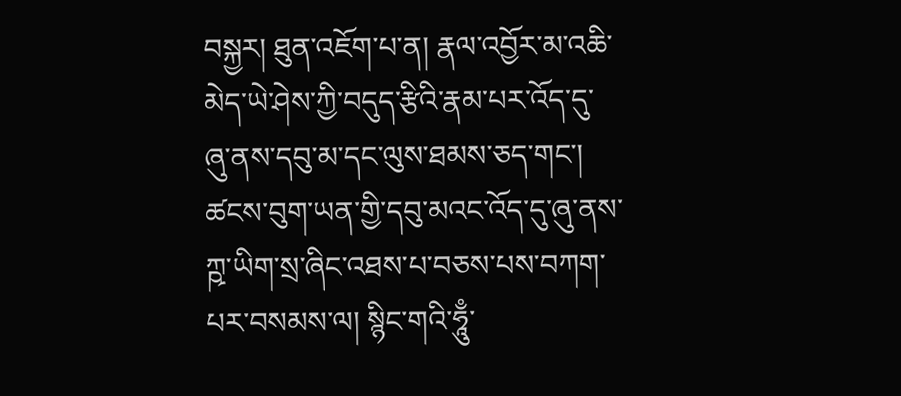བསྐྱར། ཐུན་འཇོག་པ་ན། རྣལ་འབྱོར་མ་འཆི་མེད་ཡེ་ཤེས་ཀྱི་བདུད་རྩིའི་རྣམ་པར་འོད་དུ་ཞུ་ནས་དབུ་མ་དང་ལུས་ཐམས་ཅད་གང་། ཚངས་བུག་ཡན་གྱི་དབུ་མའང་འོད་དུ་ཞུ་ནས་ཀྵ་ཡིག་སྲ་ཞིང་འཐས་པ་བཅས་པས་བཀག་པར་བསམས་ལ། སྙིང་གའི་ཧཱུྃ་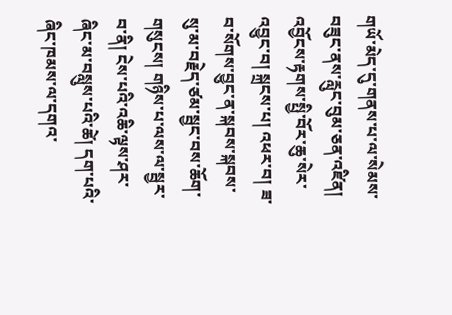གཡོ་མེད་དུ་གནས་པ་ལ་སེམས་བཟུང་ནས་རླུང་བུམ་ཅན་འཛིན། འབྱོངས་རྟགས་སྤྱི་བོར་ཆུ་སེར་འབྱུང་བ། སྐྲངས་པ། འཕར་བ། ཟ་བ་སོགས་བྱུང་ན་སྐབས་སྐབས་སུ་མ་བརྗེད་ཙམ་སྦྱང་བས་ཆོག་གསུངས། གཉིས་པ་ལས་ལ་སྦྱར་བ་ནི། ངེས་པའི་འཆི་ལྟས་ཤར་ཞིང་མ་བསླུས་པའི་ཚེ། དག་པའི་ཞིང་ཁམས་ལ་དགའ་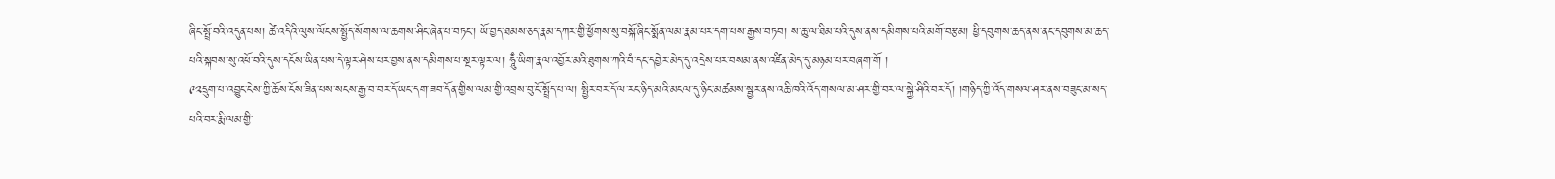ཞིང་སྤྲོ་བའི་འདུན་པས། ཚེ་འདིའི་ལུས་ལོངས་སྤྱོད་སོགས་ལ་ཆགས་ཤིང་ཞེན་པ་བཏང་། ཡོ་བྱད་ཐམས་ཅད་རྣམ་དཀར་གྱི་ཕྱོགས་སུ་བསྐོ་ཞིང་སྨོན་ལམ་རྣམ་པར་དག་པས་རྒྱས་བཏབ། ས་ཆུ་ལ་ཐིམ་པའི་དུས་ནས་དམིགས་པའི་མགོ་བརྩམ། ཕྱི་དབུགས་ཆད་ནས་ནང་དབུགས་མ་ཆད་པའི་སྐབས་སུ་འཕོ་བའི་དུས་དངོས་ཡིན་པས་དེ་ལྟར་ཤེས་པར་བྱས་ནས་དམིགས་པ་སྔར་ལྟར་ལ། ཧཱུྃ་ཡིག་རྣལ་འབྱོར་མའི་ཐུགས་ཀའི་བཾ་དང་དབྱེར་མེད་དུ་འདྲེས་པར་བསམ་ནས་འཛིན་མེད་དུ་མཉམ་པར་བཞག་གོ །
༩༢དྲུག་པ་འབྱུང་ངེས་ཀྱི་ཆོས་ངོས་ཟིན་པས་སངས་རྒྱ་བ་བར་དོ་ཡང་དག་ཟབ་དོན་གྱིས་ལམ་གྱི་འབྲས་བུ་ངོ་སྤྲོད་པ་ལ། སྤྱིར་བར་དོ་ལ་རང་ཉིད་མའི་མངལ་དུ་ཉིང་མཚམས་སྦྱར་ནས་འཆི་ཁའི་འོད་གསལ་མ་ཤར་གྱི་བར་ལ་སྐྱེ་ཤིའི་བར་དོ། །གཉིད་ཀྱི་འོད་གསལ་ཤར་ནས་བཟུང་མ་སད་པའི་བར་རྨི་ལམ་གྱི་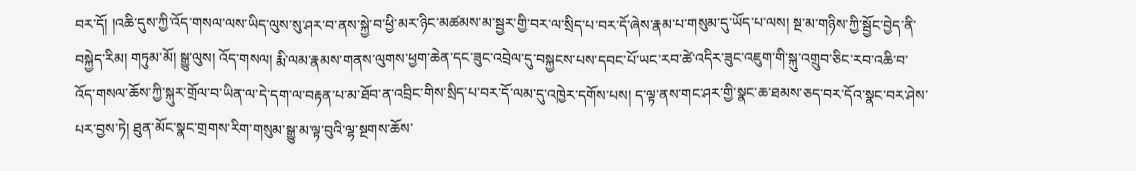བར་དོ། །འཆི་དུས་ཀྱི་འོད་གསལ་ལས་ཡིད་ལུས་སུ་ཤར་བ་ནས་སྐྱེ་བ་ཕྱི་མར་ཉིང་མཚམས་མ་སྦྱར་གྱི་བར་ལ་སྲིད་པ་བར་དོ་ཞེས་རྣམ་པ་གསུམ་དུ་ཡོད་པ་ལས། སྔ་མ་གཉིས་ཀྱི་སྦྱོང་བྱེད་ནི་བསྐྱེད་རིམ། གཏུམ་མོ། སྒྱུ་ལུས། འོད་གསལ། རྨི་ལམ་རྣམས་གནས་ལུགས་ཕྱག་ཆེན་དང་ཟུང་འབྲེལ་དུ་བསྐྱངས་པས་དབང་པོ་ཡང་རབ་ཚེ་འདིར་ཟུང་འཇུག་གི་སྐུ་འགྲུབ་ཅིང་རབ་འཆི་བ་འོད་གསལ་ཆོས་ཀྱི་སྐུར་གྲོལ་བ་ཡིན་ལ་དེ་དག་ལ་བརྟན་པ་མ་ཐོབ་ན་འབྲིང་གིས་སྲིད་པ་བར་དོ་ལམ་དུ་འཁྱེར་དགོས་པས། ད་ལྟ་ནས་གང་ཤར་གྱི་སྣང་ཆ་ཐམས་ཅད་བར་དོའ་སྣང་བར་ཤེས་པར་བྱས་ཏེ། ཐུན་མོང་སྣང་གྲགས་རིག་གསུམ་སྒྱུ་མ་ལྟ་བུའི་ལྷ་སྔགས་ཆོས་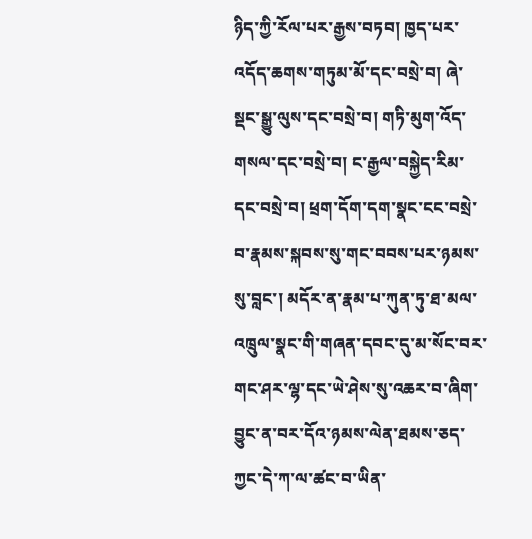ཉིད་ཀྱི་རོལ་པར་རྒྱས་བཏབ། ཁྱད་པར་འདོད་ཆགས་གཏུམ་མོ་དང་བསྲེ་བ། ཞེ་སྡང་སྒྱུ་ལུས་དང་བསྲེ་བ། གཏི་མུག་འོད་གསལ་དང་བསྲེ་བ། ང་རྒྱལ་བསྐྱེད་རིམ་དང་བསྲེ་བ། ཕྲག་དོག་དག་སྣང་ངང་བསྲེ་བ་རྣམས་སྐབས་སུ་གང་བབས་པར་ཉམས་སུ་བླང་། མདོར་ན་རྣམ་པ་ཀུན་ཏུ་ཐ་མལ་འཁྲུལ་སྣང་གི་གཞན་དབང་དུ་མ་སོང་བར་གང་ཤར་ལྷ་དང་ཡེ་ཤེས་སུ་འཆར་བ་ཞིག་བྱུང་ན་བར་དོའ་ཉམས་ལེན་ཐམས་ཅད་ཀྱང་དེ་ཀ་ལ་ཚང་བ་ཡིན་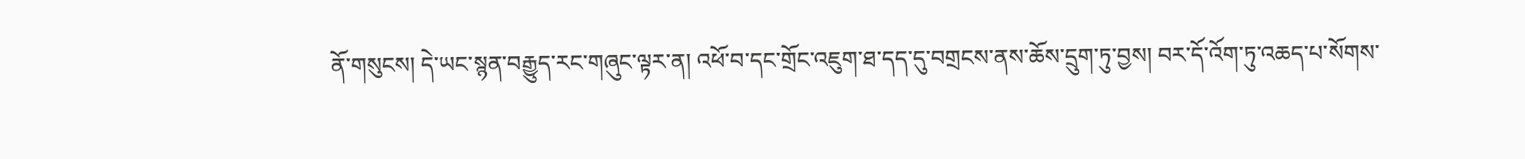ནོ་གསུངས། དེ་ཡང་སྙན་བརྒྱུད་རང་གཞུང་ལྟར་ན། འཕོ་བ་དང་གྲོང་འཇུག་ཐ་དད་དུ་བགྲངས་ནས་ཆོས་དྲུག་ཏུ་བྱས། བར་དོ་འོག་ཏུ་འཆད་པ་སོགས་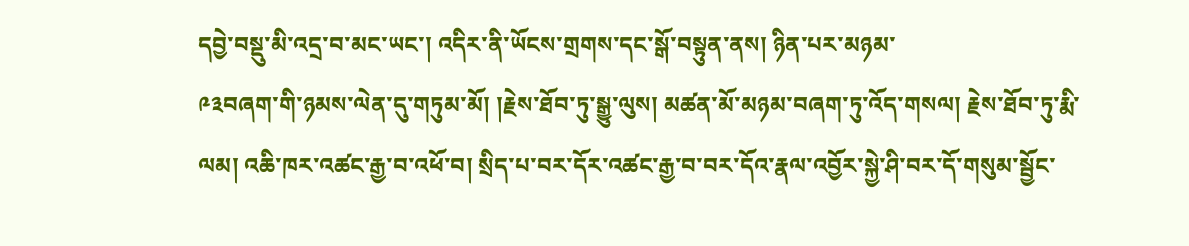དབྱེ་བསྡུ་མི་འདྲ་བ་མང་ཡང་། འདིར་ནི་ཡོངས་གྲགས་དང་སྒོ་བསྟུན་ནས། ཉིན་པར་མཉམ་
༩༣བཞག་གི་ཉམས་ལེན་དུ་གཏུམ་མོ། །རྗེས་ཐོབ་ཏུ་སྒྱུ་ལུས། མཚན་མོ་མཉམ་བཞག་ཏུ་འོད་གསལ། རྗེས་ཐོབ་ཏུ་རྨི་ལམ། འཆི་ཁར་འཚང་རྒྱ་བ་འཕོ་བ། སྲིད་པ་བར་དོར་འཚང་རྒྱ་བ་བར་དོའ་རྣལ་འབྱོར་སྐྱེ་ཤི་བར་དོ་གསུམ་སྦྱོང་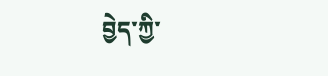བྱེད་ཀྱི་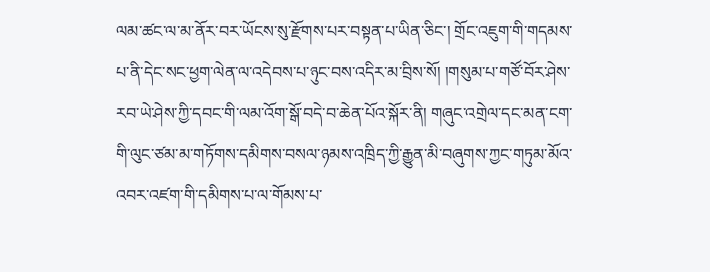ལམ་ཚང་ལ་མ་ནོར་བར་ཡོངས་སུ་རྫོགས་པར་བསྟན་པ་ཡིན་ཅིང་། གྲོང་འཇུག་གི་གདམས་པ་ནི་དེང་སང་ཕྱག་ལེན་ལ་འདེབས་པ་ཉུང་བས་འདིར་མ་བྲིས་སོ། །གསུམ་པ་གཙོ་བོར་ཤེས་རབ་ཡེ་ཤེས་ཀྱི་དབང་གི་ལམ་འོག་སྒོ་བདེ་བ་ཆེན་པོའ་སྐོར་ནི། གཞུང་འགྲེལ་དང་མན་ངག་གི་ལུང་ཙམ་མ་གཏོགས་དམིགས་བསལ་ཉམས་འཁྲིད་ཀྱི་རྒྱུན་མི་བཞུགས་ཀྱང་གཏུམ་མོའ་འབར་འཛག་གི་དམིགས་པ་ལ་གོམས་པ་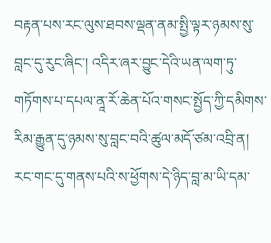བརྟན་པས་རང་ལུས་ཐབས་ལྡན་ནམ་སྤྱི་ལྟར་ཉམས་སུ་བླང་དུ་རུང་ཞིང་། འདིར་ཞར་བྱུང་དེའི་ཡན་ལག་ཏུ་གཏོགས་པ་དཔལ་ནཱ་རོ་ཆེན་པོའ་གསང་སྤྱོད་ཀྱི་དམིགས་རིམ་རྒྱུན་དུ་ཉམས་སུ་བླང་བའི་ཚུལ་མདོ་ཙམ་འབྲི་ན། རང་གང་དུ་གནས་པའི་ས་ཕྱོགས་དེ་ཉིད་བླ་མ་ཡི་དམ་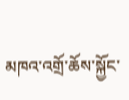མཁའ་འགྲོ་ཆོས་སྐྱོང་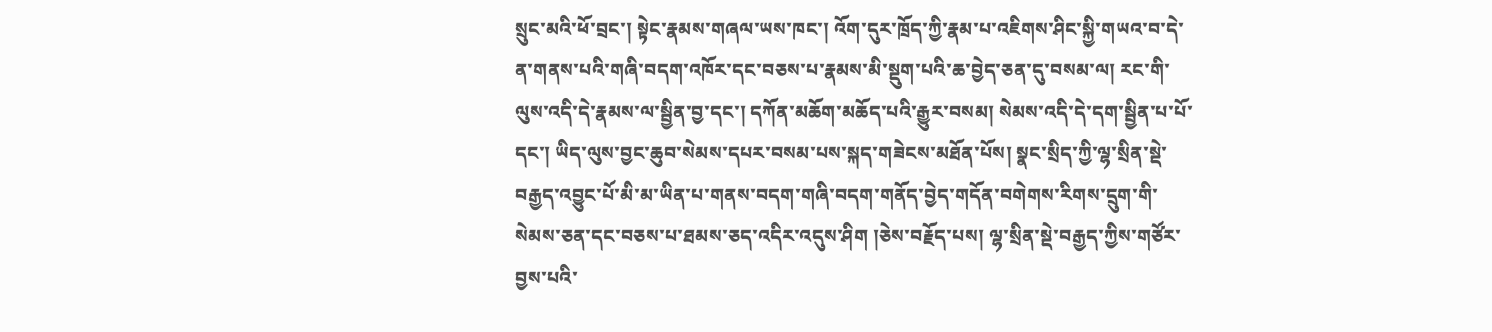སྲུང་མའི་ཕོ་བྲང་། སྟེང་རྣམས་གཞལ་ཡས་ཁང་། འོག་དུར་ཁྲོད་ཀྱི་རྣམ་པ་འཇིགས་ཤིང་སྐྱི་གཡའ་བ་དེ་ན་གནས་པའི་གཞི་བདག་འཁོར་དང་བཅས་པ་རྣམས་མི་སྡུག་པའི་ཆ་བྱེད་ཅན་དུ་བསམ་ལ། རང་གི་ལུས་འདི་དེ་རྣམས་ལ་སྦྱིན་བྱ་དང་། དཀོན་མཆོག་མཆོད་པའི་རྒྱུར་བསམ། སེམས་འདི་དེ་དག་སྦྱིན་པ་པོ་དང་། ཡིད་ལུས་བྱང་ཆུབ་སེམས་དཔར་བསམ་པས་སྐད་གཟེངས་མཐོན་པོས། སྣང་སྲིད་ཀྱི་ལྷ་སྲིན་སྡེ་བརྒྱད་འབྱུང་པོ་མི་མ་ཡིན་པ་གནས་བདག་གཞི་བདག་གནོད་བྱེད་གདོན་བགེགས་རིགས་དྲུག་གི་སེམས་ཅན་དང་བཅས་པ་ཐམས་ཅད་འདིར་འདུས་ཤིག །ཅེས་བརྗོད་པས། ལྷ་སྲིན་སྡེ་བརྒྱད་ཀྱིས་གཙོར་བྱས་པའི་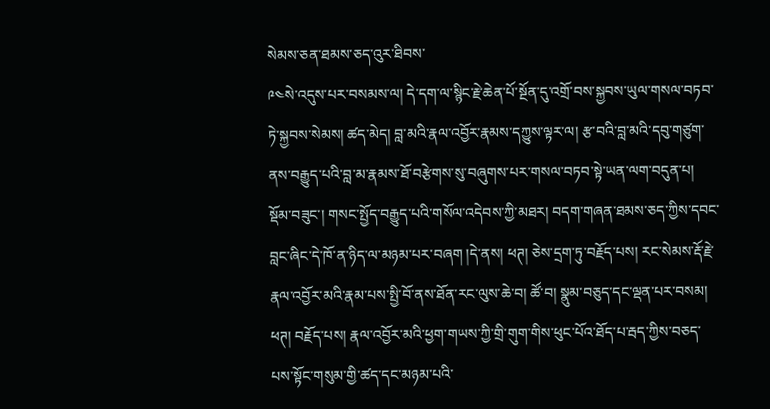སེམས་ཅན་ཐམས་ཅད་འུར་ཐིབས་
༩༤སེ་འདུས་པར་བསམས་ལ། དེ་དག་ལ་སྙིང་རྗེ་ཆེན་པོ་སྔོན་དུ་འགྲོ་བས་སྐྱབས་ཡུལ་གསལ་བཏབ་ཏེ་སྐྱབས་སེམས། ཚད་མེད། བླ་མའི་རྣལ་འབྱོར་རྣམས་དཀྱུས་ལྟར་ལ། རྩ་བའི་བླ་མའི་དབུ་གཙུག་ནས་བརྒྱུད་པའི་བླ་མ་རྣམས་ཐོ་བརྩེགས་སུ་བཞུགས་པར་གསལ་བཏབ་སྟེ་ཡན་ལག་བདུན་པ། སྡོམ་བཟུང་། གསང་སྤྱོད་བརྒྱུད་པའི་གསོལ་འདེབས་ཀྱི་མཐར། བདག་གཞན་ཐམས་ཅད་ཀྱིས་དབང་བླང་ཞིང་དེ་ཁོ་ན་ཉིད་ལ་མཉམ་པར་བཞག །དེ་ནས། ཕཊ། ཅེས་དྲག་ཏུ་བརྗོད་པས། རང་སེམས་རྡོ་རྗེ་རྣལ་འབྱོར་མའི་རྣམ་པས་སྤྱི་བོ་ནས་ཐོན་རང་ལུས་ཆེ་བ། ཚོ་བ། སྣུམ་བཅུད་དང་ལྡན་པར་བསམ། ཕཊ། བརྗོད་པས། རྣལ་འབྱོར་མའི་ཕྱག་གཡས་ཀྱི་གྲི་གུག་གིས་ཕུང་པོའ་ཐོད་པ་རྦད་ཀྱིས་བཅད་པས་སྟོང་གསུམ་གྱི་ཚད་དང་མཉམ་པའི་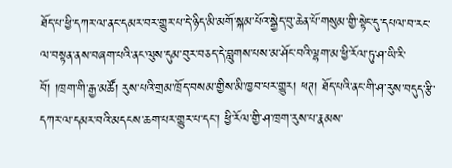ཐོད་པ་ཕྱི་དཀར་ལ་ནང་དམར་བར་གྱུར་པ་དེ་ཉིད་མི་མགོ་སྐམ་པོའ་སྒྱེད་བུ་ཆེན་པོ་གསུམ་གྱི་སྟེང་དུ་དཔལ་བ་རང་ལ་བསྟན་ནས་བཞག་པའི་ནང་ལུས་དུམ་བུར་བཅད་དེ་བླུགས་པས་མ་ཤོང་བའི་ལྷག་མ་ཕྱི་རོལ་ཏུ་ཤ་ཡི་རི་བོ། །ཁྲག་གི་རྒྱ་མཚོ། རུས་པའི་གྲམ་ཁྲོད་བསམ་གྱིས་མི་ཁྱབ་པར་གྱུར། ཕཊ། ཐོད་པའི་ནང་གི་ཤ་རུས་བདུད་རྩི་དཀར་ལ་དམར་བའི་མདངས་ཆག་པར་གྱུར་པ་དང་། ཕྱི་རོལ་གྱི་ཤ་ཁྲག་རུས་པ་རྣམས་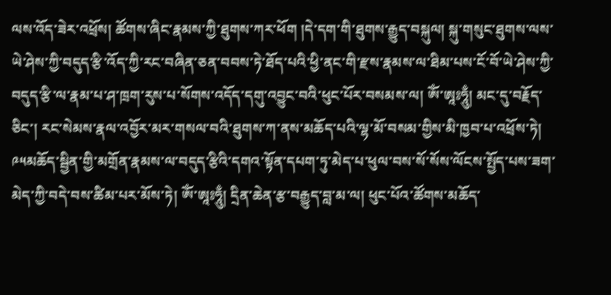ལས་འོད་ཟེར་འཕྲོས། ཚོགས་ཞིང་རྣམས་ཀྱི་ཐུགས་ཀར་ཕོག །དེ་དག་གི་ཐུགས་རྒྱུད་བསྐུལ། སྐུ་གསུང་ཐུགས་ལས་ཡེ་ཤེས་ཀྱི་བདུད་རྩི་འོད་ཀྱི་རང་བཞིན་ཅན་བབས་ཏེ་ཐོད་པའི་ཕྱི་ནང་གི་རྫས་རྣམས་ལ་ཐིམ་པས་ངོ་བོ་ཡེ་ཤེས་ཀྱི་བདུད་རྩི་ལ་རྣམ་པ་ཤ་ཁྲག་རུས་པ་སོགས་འདོད་དགུ་འབྱུང་བའི་ཕུང་པོར་བསམས་ལ། ༀ་ཨཱཿཧཱུྃ། མང་དུ་བརྗོད་ཅིང་། རང་སེམས་རྣལ་འབྱོར་མར་གསལ་བའི་ཐུགས་ཀ་ནས་མཆོད་པའི་ལྷ་མོ་བསམ་གྱིས་མི་ཁྱབ་པ་འཕྲོས་ཏེ།
༩༥མཆོད་སྦྱིན་གྱི་མགྲོན་རྣམས་ལ་བདུད་རྩིའི་དགའ་སྟོན་དཔག་ཏུ་མེད་པ་ཕུལ་བས་སོ་སོས་ལོངས་སྤྱོད་པས་ཟག་མེད་ཀྱི་བདེ་བས་ཚིམ་པར་མོས་ཏེ། ༀ་ཨཱཿཧཱུྃ། དྲིན་ཆེན་རྩ་བརྒྱུད་བླ་མ་ལ། ཕུང་པོའ་ཚོགས་མཆོད་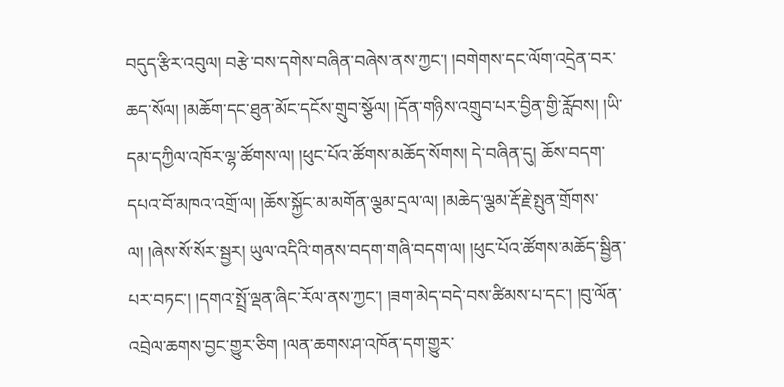བདུད་རྩིར་འབུལ། བརྩེ་བས་དགེས་བཞིན་བཞེས་ནས་ཀྱང་། །བགེགས་དང་ལོག་འདྲེན་བར་ཆད་སོལ། །མཆོག་དང་ཐུན་མོང་དངོས་གྲུབ་སྩོལ། །དོན་གཉིས་འགྲུབ་པར་བྱིན་གྱི་རློབས། །ཡི་དམ་དཀྱིལ་འཁོར་ལྷ་ཚོགས་ལ། །ཕུང་པོའ་ཚོགས་མཆོད་སོགས། དེ་བཞིན་དུ། ཆོས་བདག་དཔའ་བོ་མཁའ་འགྲོ་ལ། །ཆོས་སྐྱོང་མ་མགོན་ལྕམ་དྲལ་ལ། །མཆེད་ལྕམ་རྡོ་རྗེ་སྤུན་གྲོགས་ལ། །ཞེས་སོ་སོར་སྦྱར། ཡུལ་འདིའི་གནས་བདག་གཞི་བདག་ལ། །ཕུང་པོའ་ཚོགས་མཆོད་སྦྱིན་པར་བཏང་། །དགའ་སྤྲོ་ལྡན་ཞིང་རོལ་ནས་ཀྱང་། །ཟག་མེད་བདེ་བས་ཚིམས་པ་དང་། །བུ་ལོན་འབྲེལ་ཆགས་བྱང་གྱུར་ཅིག །ལན་ཆགས་ཤ་འཁོན་དག་གྱུར་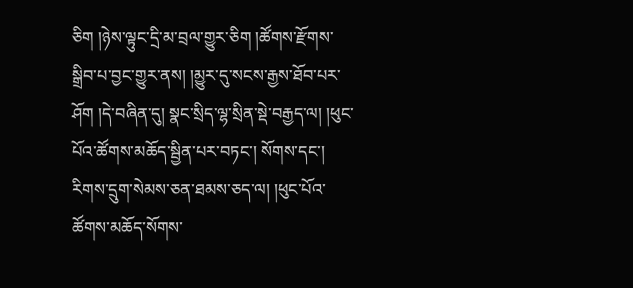ཅིག །ཉེས་ལྟུང་དྲི་མ་བྲལ་གྱུར་ཅིག །ཚོགས་རྫོགས་སྒྲིབ་པ་བྱང་གྱུར་ནས། །མྱུར་དུ་སངས་རྒྱས་ཐོབ་པར་ཤོག །དེ་བཞིན་དུ། སྣང་སྲིད་ལྷ་སྲིན་སྡེ་བརྒྱད་ལ། །ཕུང་པོའ་ཚོགས་མཆོད་སྦྱིན་པར་བཏང་། སོགས་དང་། རིགས་དྲུག་སེམས་ཅན་ཐམས་ཅད་ལ། །ཕུང་པོའ་ཚོགས་མཆོད་སོགས་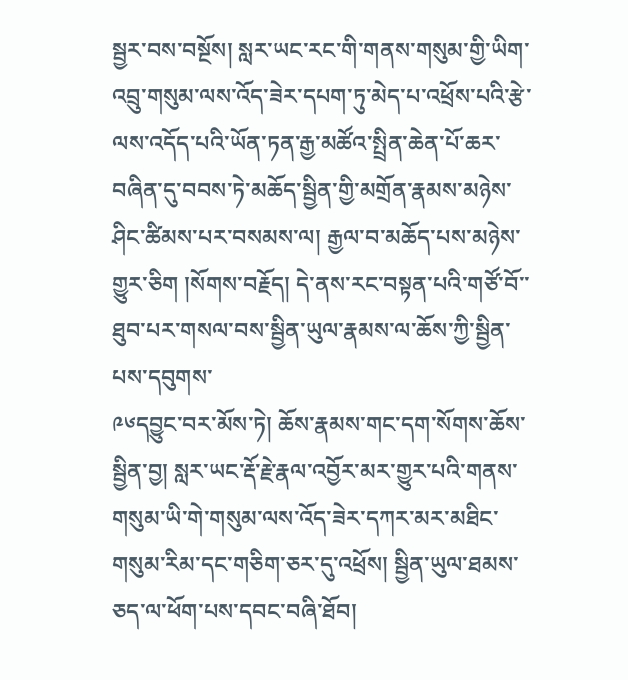སྦྱར་བས་བསྔོས། སླར་ཡང་རང་གི་གནས་གསུམ་གྱི་ཡིག་འབྲུ་གསུམ་ལས་འོད་ཟེར་དཔག་ཏུ་མེད་པ་འཕྲོས་པའི་རྩེ་ལས་འདོད་པའི་ཡོན་ཏན་རྒྱ་མཚོའ་སྤྲིན་ཆེན་པོ་ཆར་བཞིན་དུ་བབས་ཏེ་མཆོད་སྦྱིན་གྱི་མགྲོན་རྣམས་མཉེས་ཤིང་ཚིམས་པར་བསམས་ལ། རྒྱལ་བ་མཆོད་པས་མཉེས་གྱུར་ཅིག །སོགས་བརྗོད། དེ་ནས་རང་བསྟན་པའི་གཙོ་བོ་་ཐུབ་པར་གསལ་བས་སྦྱིན་ཡུལ་རྣམས་ལ་ཆོས་ཀྱི་སྦྱིན་པས་དབུགས་
༩༦དབྱུང་བར་མོས་ཏེ། ཆོས་རྣམས་གང་དག་སོགས་ཆོས་སྦྱིན་བྱ། སླར་ཡང་རྡོ་རྗེ་རྣལ་འབྱོར་མར་གྱུར་པའི་གནས་གསུམ་ཡི་གེ་གསུམ་ལས་འོད་ཟེར་དཀར་མར་མཐིང་གསུམ་རིམ་དང་གཅིག་ཅར་དུ་འཕྲོས། སྦྱིན་ཡུལ་ཐམས་ཅད་ལ་ཕོག་པས་དབང་བཞི་ཐོབ།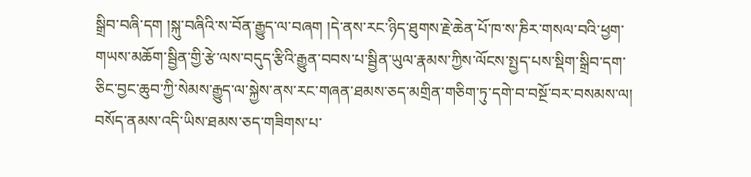སྒྲིབ་བཞི་དག །སྐུ་བཞིའི་ས་བོན་རྒྱུད་ལ་བཞག །དེ་ནས་རང་ཉིད་ཐུགས་རྗེ་ཆེན་པོ་ཁ་ས་ཎིར་གསལ་བའི་ཕྱག་གཡས་མཆོག་སྦྱིན་གྱི་རྩེ་ལས་བདུད་རྩིའི་རྒྱུན་བབས་པ་སྦྱིན་ཡུལ་རྣམས་ཀྱིས་ལོངས་སྤྱད་པས་སྡིག་སྒྲིབ་དག་ཅིང་བྱང་ཆུབ་ཀྱི་སེམས་རྒྱུད་ལ་སྐྱེས་ནས་རང་གཞན་ཐམས་ཅད་མགྲིན་གཅིག་ཏུ་དགེ་བ་བསྔོ་བར་བསམས་ལ། བསོད་ནམས་འདི་ཡིས་ཐམས་ཅད་གཟིགས་པ་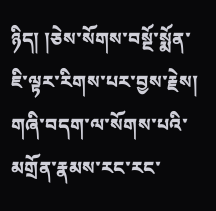ཉིད། །ཅེས་སོགས་བསྔོ་སྨོན་ཇི་ལྟར་རིགས་པར་བྱས་རྗེས། གཞི་བདག་ལ་སོགས་པའི་མགྲོན་རྣམས་རང་རང་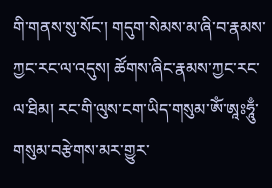གི་གནས་སུ་སོང་། གདུག་སེམས་མ་ཞི་བ་རྣམས་ཀྱང་རང་ལ་འདུས། ཚོགས་ཞིང་རྣམས་ཀྱང་རང་ལ་ཐིམ། རང་གི་ལུས་ངག་ཡིད་གསུམ་ༀ་ཨཱཿཧཱུྃ་གསུམ་བརྩེགས་མར་གྱུར་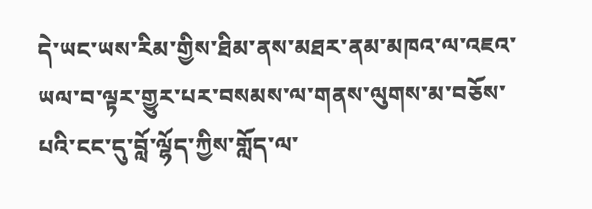དེ་ཡང་ཡས་རིམ་གྱིས་ཐིམ་ནས་མཐར་ནམ་མཁའ་ལ་འཇའ་ཡལ་བ་ལྟར་གྱུར་པར་བསམས་ལ་གནས་ལུགས་མ་བཅོས་པའི་ངང་དུ་བློ་ལྷོད་ཀྱིས་གློད་ལ་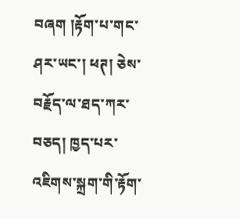བཞག །རྟོག་པ་གང་ཤར་ཡང་། ཕཊ། ཅེས་བརྗོད་ལ་ཐད་ཀར་བཅད། ཁྱད་པར་འཇིགས་སྐྲག་གི་རྟོག་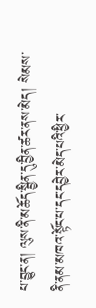པ་བྱུང་ན། ལུས་ནི་མཆོད་སྦྱིན་དུ་བྱིན་ཚར་ནས་མེད། སེམས་ནི་ནམ་མཁའ་སྟོང་པ་དང་དབྱེར་མེད་པའི་ཕྱིར་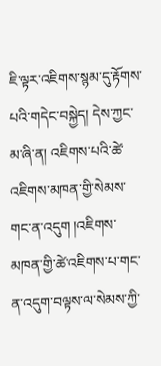ཇི་ལྟར་འཇིགས་སྙམ་དུ་རྟོགས་པའི་གདེང་བསྐྱེད། དེས་ཀྱང་མ་ཞི་ན། འཇིགས་པའི་ཚེ་འཇིགས་མཁན་གྱི་སེམས་གང་ན་འདུག །འཇིགས་མཁན་གྱི་ཚེ་འཇིགས་པ་གང་ན་འདུག་བལྟས་ལ་སེམས་ཀྱི་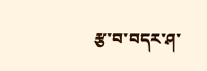རྩ་བ་བདར་ཤ་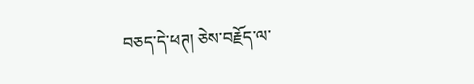བཅད་དེ་ཕཊ། ཅེས་བརྗོད་ལ་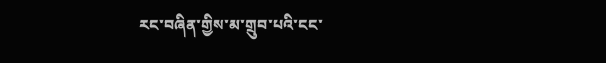རང་བཞིན་གྱིས་མ་གྲུབ་པའི་ངང་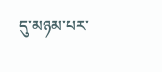དུ་མཉམ་པར་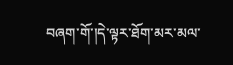བཞག་གོ་།དེ་ལྟར་ཐོག་མར་མལ་